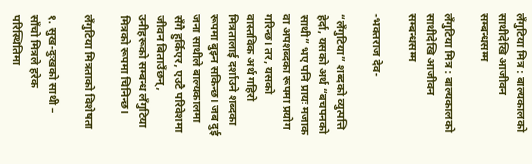लँगुटिया मित्र : बाल्यकालको साथीदेखि आजीवन सम्बन्धसम्म

लँगुटिया मित्र : बाल्यकालको साथीदेखि आजीवन सम्बन्धसम्म

-भक्तराज देव-

“लँगुटिया” शब्दको व्युत्पत्ति हेर्दा, यसको अर्थ “बचपनको साथी” भए पनि प्रायः मजाक वा अपशब्दका रूपमा प्रयोग गरिन्छ। तर, यसको वास्तविक अर्थ गहिरो मित्रतालाई दर्शाउने शब्दका रूपमा बुझ्न सकिन्छ। जब दुई जना साथीले बाल्यकालमा सँगै हुर्किएर, एउटै परिवेशमा जीवन बिताउँछन्, उनीहरूको सम्बन्ध लँगुटिया मित्रको रूपमा चिनिन्छ।

लँगुटिया मित्रताको विशेषता

१. सुख-दुःखको साथी – साँचो मित्रले हरेक परिस्थितिमा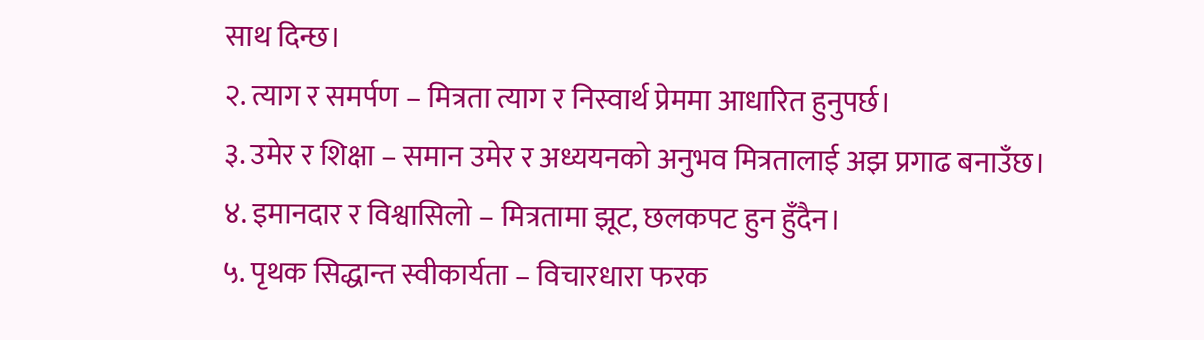साथ दिन्छ।
२. त्याग र समर्पण – मित्रता त्याग र निस्वार्थ प्रेममा आधारित हुनुपर्छ।
३. उमेर र शिक्षा – समान उमेर र अध्ययनको अनुभव मित्रतालाई अझ प्रगाढ बनाउँछ।
४. इमानदार र विश्वासिलो – मित्रतामा झूट, छलकपट हुन हुँदैन।
५. पृथक सिद्धान्त स्वीकार्यता – विचारधारा फरक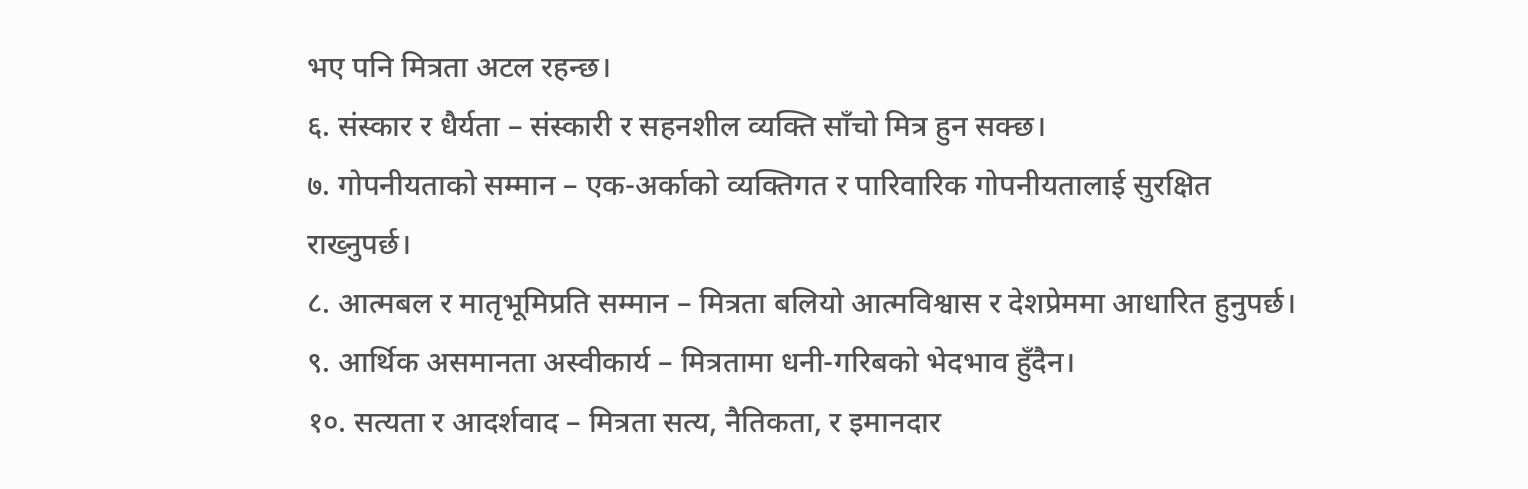भए पनि मित्रता अटल रहन्छ।
६. संस्कार र धैर्यता – संस्कारी र सहनशील व्यक्ति साँचो मित्र हुन सक्छ।
७. गोपनीयताको सम्मान – एक-अर्काको व्यक्तिगत र पारिवारिक गोपनीयतालाई सुरक्षित राख्नुपर्छ।
८. आत्मबल र मातृभूमिप्रति सम्मान – मित्रता बलियो आत्मविश्वास र देशप्रेममा आधारित हुनुपर्छ।
९. आर्थिक असमानता अस्वीकार्य – मित्रतामा धनी-गरिबको भेदभाव हुँदैन।
१०. सत्यता र आदर्शवाद – मित्रता सत्य, नैतिकता, र इमानदार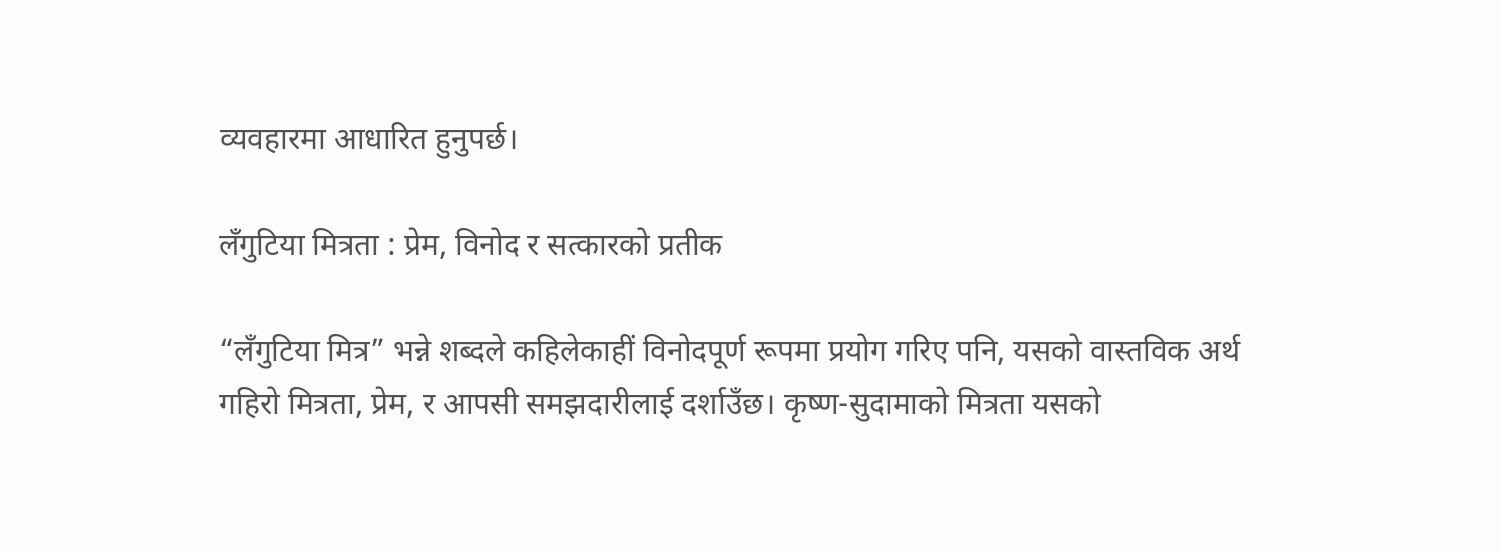व्यवहारमा आधारित हुनुपर्छ।

लँगुटिया मित्रता : प्रेम, विनोद र सत्कारको प्रतीक

“लँगुटिया मित्र” भन्ने शब्दले कहिलेकाहीं विनोदपूर्ण रूपमा प्रयोग गरिए पनि, यसको वास्तविक अर्थ गहिरो मित्रता, प्रेम, र आपसी समझदारीलाई दर्शाउँछ। कृष्ण-सुदामाको मित्रता यसको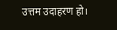उत्तम उदाहरण हो।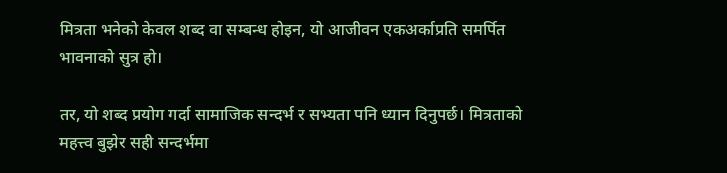मित्रता भनेको केवल शब्द वा सम्बन्ध होइन, यो आजीवन एकअर्काप्रति समर्पित भावनाको सुत्र हो।

तर, यो शब्द प्रयोग गर्दा सामाजिक सन्दर्भ र सभ्यता पनि ध्यान दिनुपर्छ। मित्रताको महत्त्व बुझेर सही सन्दर्भमा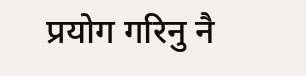प्रयोग गरिनु नै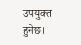उपयुक्त हुनेछ।